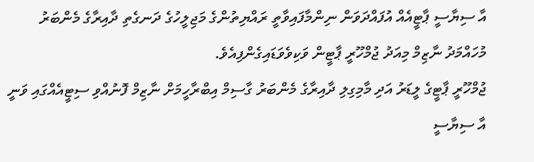އާ ސިޔާސީ ޕާޓީއެއް އުފައްދަވަން ނިންމާފައިވާތީ ރައްޔިތުންގެ މަޖިލީހުގެ ދަނގެތި ދާއިރާގެ މެންބަރު މުހައްމަދު ނާޒިމް މިއަދު ޖުމްހޫރީ ޕާޓީން ވަކިވެވަޑައިގެންފިއެވެ.
ޖުމްހޫރީ ޕާޓީގެ ލީޑަރު އަދި މާމިގިލި ދާއިރާގެ މެންބަރު ގާސިމް އިބްރާހީމަށް ނާޒިމް ފޮނުއްވި ސިޓީއެއްގައި ވަނީ އާ ސިޔާސީ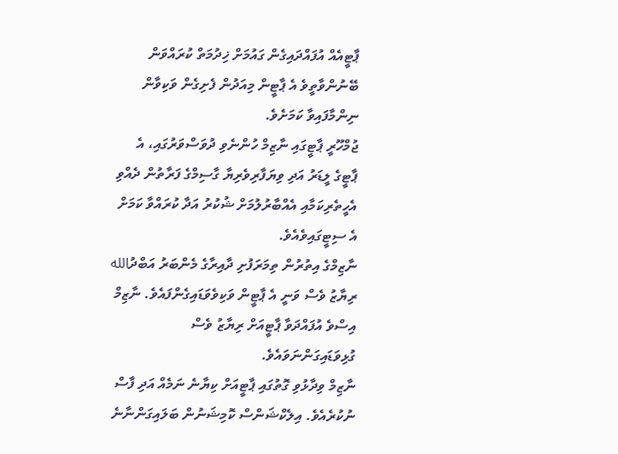ޕާޓީއެއް އުފައްދައިގެން ގައުމަށް ޚިދުމަތް ކުރައްވަން ބޭނުންވާތީވެ އެ ޕާޓީން މިއަދުން ފެށިގެން ވަކިވާން ނިންމާފައިވާ ކަމަށެވެ.
ޖުމްހޫރީ ޕާޓީގައި ނާޒިމް ހުންނެވި ދުވަސްވަރުގައި، އެ ޕާޓީގެ ލީޑަރު އަދި ވިޔަފާރިވެރިޔާ ގާސިމްގެ ފަރާތުން ދެއްވި އެހީތެރިކަމާއި އެއްބާރުލުމަށް ޝުކުރު އަދާ ކުރައްވާ ކަމަށް އެ ސިޓީގައިވެއެވެ.
ނާޒިމްގެ އިތުރުން ތިމަރަފުށި ދާއިރާގެ މެންބަރު އަބްދުالله ރިޔާޒު ވެސް ވަނީ އެ ޕާޓީން ވަކިވެވަޑައިގެންފައެވެ. ނާޒިމް އިސްވެ އުފައްދަވާ ޕާޓީއަށް ރިޔާޒު ވެސް ގުޅިވަޑައިގަންނަވައެވެ.
ނާޒިމް ވިދާޅުވި ގޮތުގައި ޕާޓީއަށް ކިޔާނެ ނަމެއް އަދި ފާސް ނުކުރެއެވެ. އިލެކްޝަންސް ކޮމިޝަނުން ބަލައިގަންނާނެ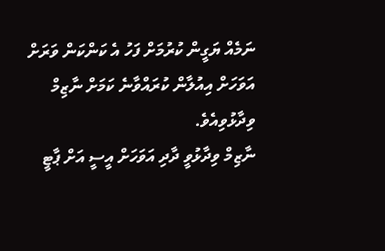ނަމެއް ޔަގީން ކުރުމަށް ފަހު އެ ކަންކަން ވަރަށް އަވަހަށް އިއުލާން ކުރައްވާނެ ކަމަށް ނާޒިމް ވިދާޅުވިއެވެ.
ނާޒިމް ވިދާޅުވީ ދާދި އަވަހަށް އީސީ އަށް ޕާޓީ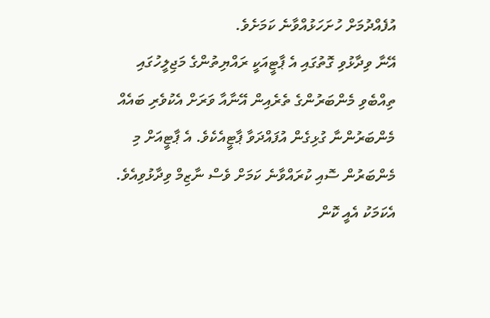އުފެއްދުމަށް ހުށަހަޅުއްވާނެ ކަމަށެވެ.
އޭނާ ވިދާޅުވި ގޮތުގައި އެ ޕާޓީއަކީ ރައްޔިތުންގެ މަޖިލީހުގައި ތިއްބެވި މެންބަރުންގެ ތެރެއިން އޭނާއާ ވަރަށް އެކުވެރި ބައެއް މެންބަރުންނާ ގުޅިގެން އުފައްދަވާ ޕާޓީއެކެވެ. އެ ޕާޓީއަށް މި މެންބަރުން ސޮއި ކުރައްވާނެ ކަމަށް ވެސް ނާޒިމް ވިދާޅުވިއެވެ.
އެކަމަކު އެއީ ކޮން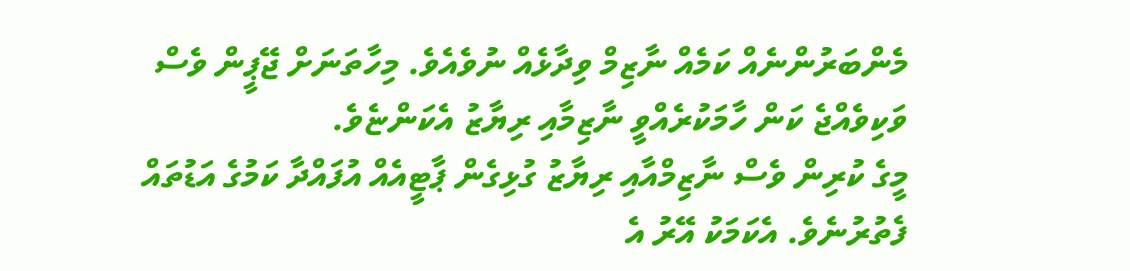މެންބަރުންނެއް ކަމެއް ނާޒިމް ވިދާޅެއް ނުވެއެވެ. މިހާތަނަށް ޖޭޕީން ވެސް ވަކިވެއްޖެ ކަން ހާމަކުރެއްވީ ނާޒިމާއި ރިޔާޒު އެކަންޏެވެ.
މީގެ ކުރިން ވެސް ނާޒިމްއާއި ރިޔާޒު ގުޅިގެން ޕާޓީއެއް އުފައްދާ ކަމުގެ އަޑުތައް ފެތުރުނެވެ. އެކަމަކު އޭރު އެ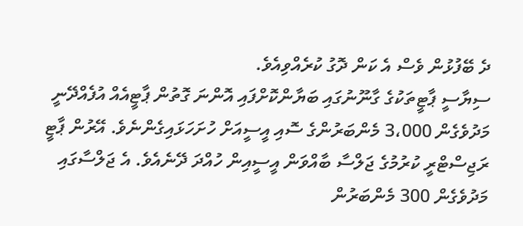ދެ ބޭފުޅުން ވެސް އެ ކަން ދޮގު ކުރެއްވިއެވެ.
ސިޔާސީ ޕާޓީތަކުގެ ގާނޫނުގައި ބަޔާންކޮށްފައި އޮންނަ ގޮތުން ޕާޓީއެއް އުފެއްދޭނީ މަދުވެގެން 3،000 މެންބަރުންގެ ސޮއި އީސީއަށް ހުށަހަޅައިގެންނެވެ. އޭރުން ޕާޓީ ރަޖިސްޓްރީ ކުރުމުގެ ޖަލްސާ ބާއްވަން އީސީއިން ހުއްދަ ދޭނެއެވެ. އެ ޖަލްސާގައި މަދުވެގެން 300 މެންބަރުން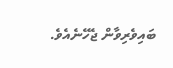ބައިވެރިވާން ޖެހޭނެއެވެ.